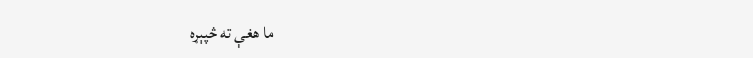ما هغې ته څپېړه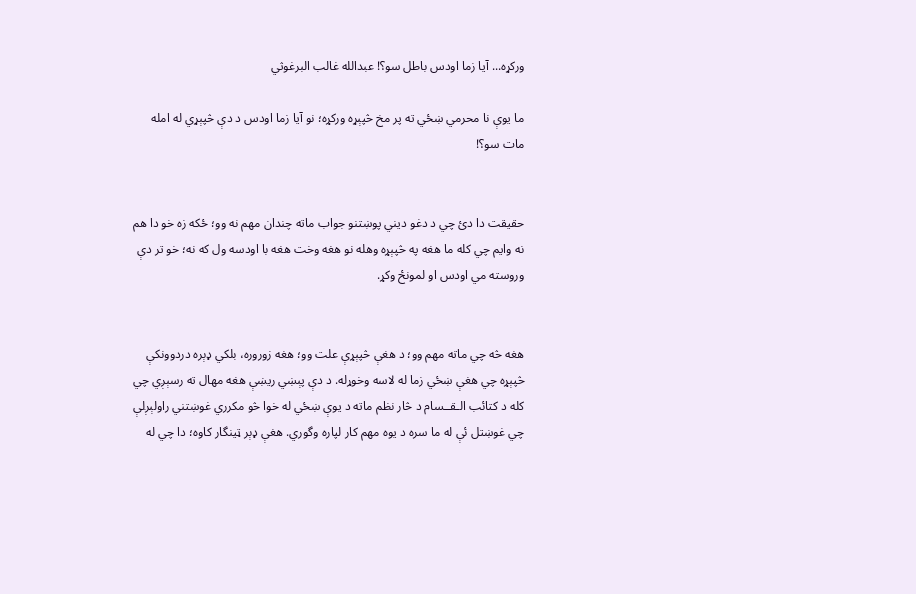ورکړه... آیا زما اودس باطل سو؟! عبدالله غالب البرغوثي

ما یوې نا محرمي ښځي ته پر مخ څپېړه ورکړه؛ نو آیا زما اودس د دې څپېړي له امله مات سو؟!


حقیقت دا دئ چي د دغو ديني پوښتنو جواب ماته چندان مهم نه وو؛ ځکه زه خو دا هم نه وایم چي کله ما هغه په څپېړه وهله نو هغه وخت هغه با اودسه ول که نه؛ خو تر دې وروسته مي اودس او لمونځ وکړ.


هغه څه چي ماته مهم وو؛ د هغې څپېړې علت وو؛ هغه زوروره، بلکي ډېره دردوونکې څپېړه چي هغې ښځي زما له لاسه وخوړله. د دې پېښي ريښې هغه مهال ته رسېږي چي کله د کتائب الـقــسام د څار نظم ماته د یوې ښځي له خوا څو مکرري غوښتني راولېږلې چي غوښتل ئې له ما سره د یوه مهم کار لپاره وگوري. هغې ډېر ټینگار کاوه؛ دا چي له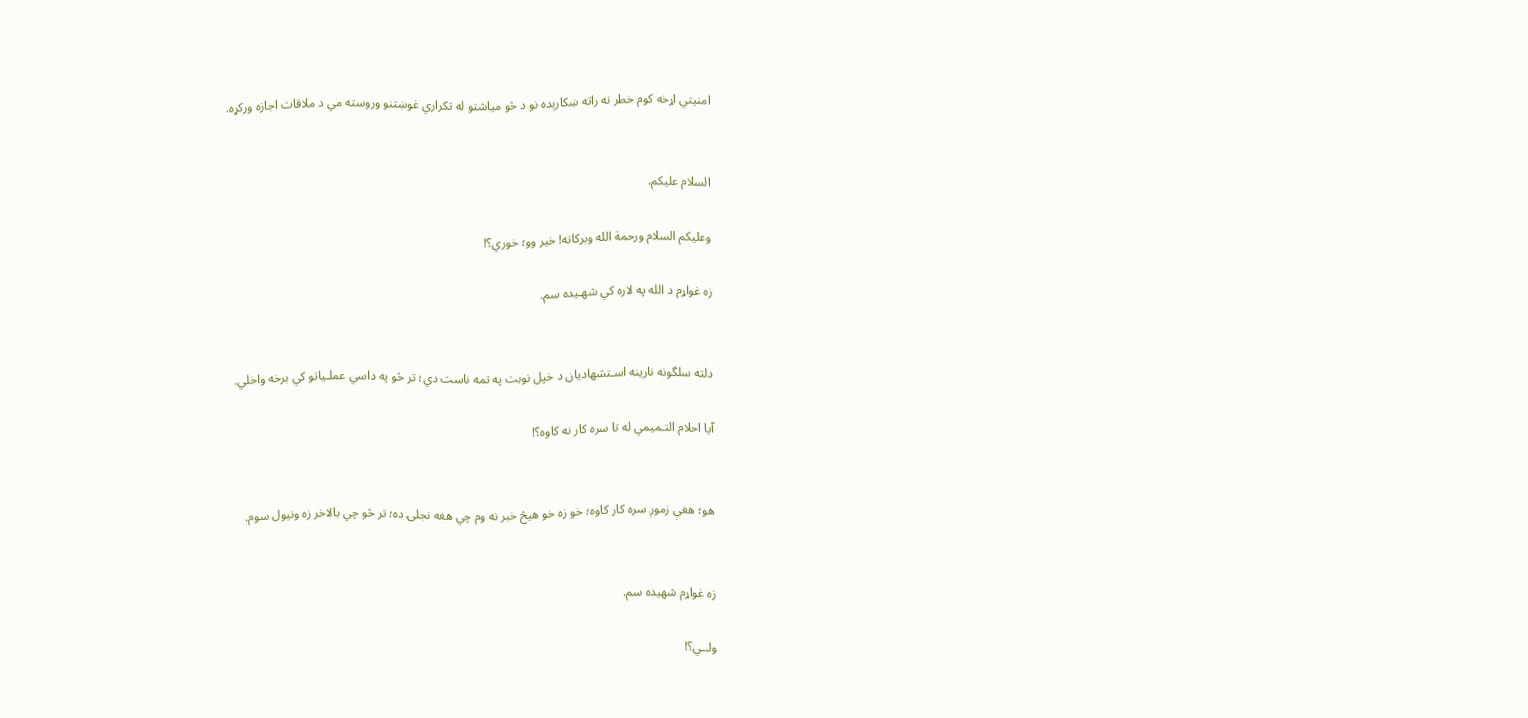امنیتي اړخه کوم خطر نه راته ښکارېده نو د څو میاشتو له تکراري غوښتنو وروسته مي د ملاقات اجازه ورکړه.


السلام عليکم.

وعليکم السلام ورحمة الله وبرکاته! خير وو؛ خوري؟!

زه غواړم د الله په لاره کي شهـیده سم.


دلته سلگونه نارينه اسـتشهاديان د خپل نوبت په تمه ناست دي؛ تر څو په داسي عملـیاتو کي برخه واخلي.

آیا احلام التـميمي له تا سره کار نه‌ کاوه؟!


هو؛ هغې زموږ سره کار کاوه؛ خو زه خو هیڅ خبر نه وم چي هغه نجلۍ ده؛ تر څو چي بالاخر زه ونيول سوم.


زه غواړم شهیده سم.

ولــي؟!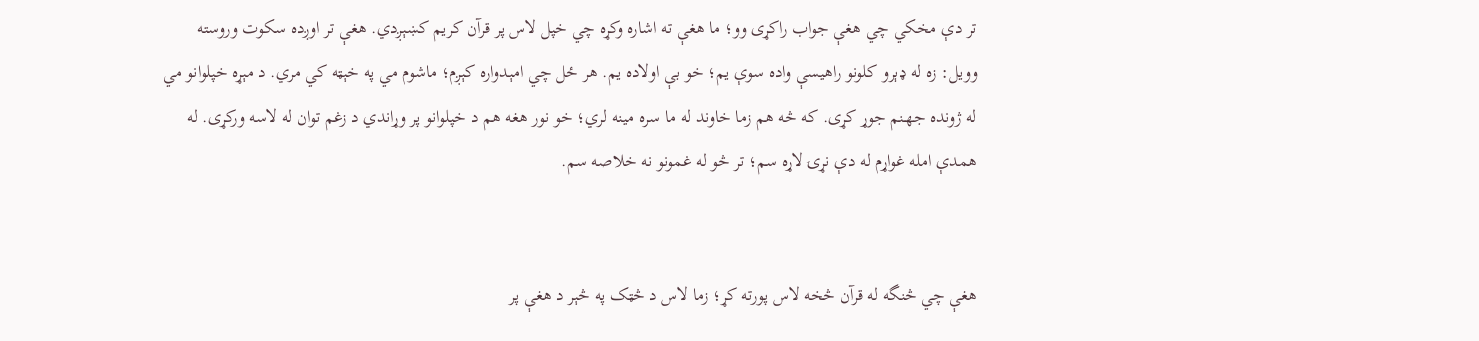تر دې مخکي چي هغې جواب راکړی وو؛ ما هغې ته اشاره وکړه چي خپل لاس پر قرآن کریم کښېږدي. هغې تر اوږده سکوت وروسته وویل: زه له ډېرو کلونو راهيسې واده سوې یم؛ خو بې اولاده یم. هر ځل چي امېدواره کېږم؛ ماشوم مي په خېټه کي مري. د مېړه خپلوانو مي له ژونده جهـنم جوړ کړی. که څه هم زما خاوند له ما سره مينه لري؛ خو نور هغه هم د خپلوانو پر وړاندي د زغم توان له لاسه ورکړی. له همدې امله غواړم له دې نړۍ لاړه سم؛ تر څو له غمونو نه خلاصه سم.


هغې چي څنگه له قرآن څخه لاس پورته کړ؛ زما لاس د څټک په څېر د هغې پر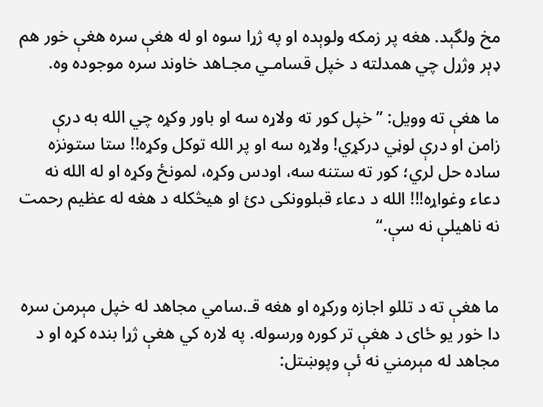مخ ولگېد. هغه پر زمکه ولوېده او په ژړا سوه او له هغې سره هغې خور هم ډېر وژړل چي همدلته د خپل قسامـي مجـاهد خاوند سره موجوده وه.

ما هغې ته وویل: ”خپل کور ته ولاړه سه او باور وکړه چي الله به درې زامن او درې لوڼي درکړي! ولاړه سه او پر الله توکل وکړه!! ستا ستونزه ساده حل لري؛ کور ته ستنه سه، اودس وکړه، لمونځ وکړه او له الله نه دعاء وغواړه!!! الله د دعاء قبلوونکی دئ او هيڅکله د هغه له عظیم رحمت نه ناهیلې نه سې.“


ما هغې ته د تللو اجازه ورکړه او هغه قـ.سامي مجاهد له خپل مېرمن سره دا خور يو ځای د هغې تر کوره ورسوله. په لاره کي هغې ژړا بنده کړه او د مجاهد له مېرمني نه ئې وپوښتل: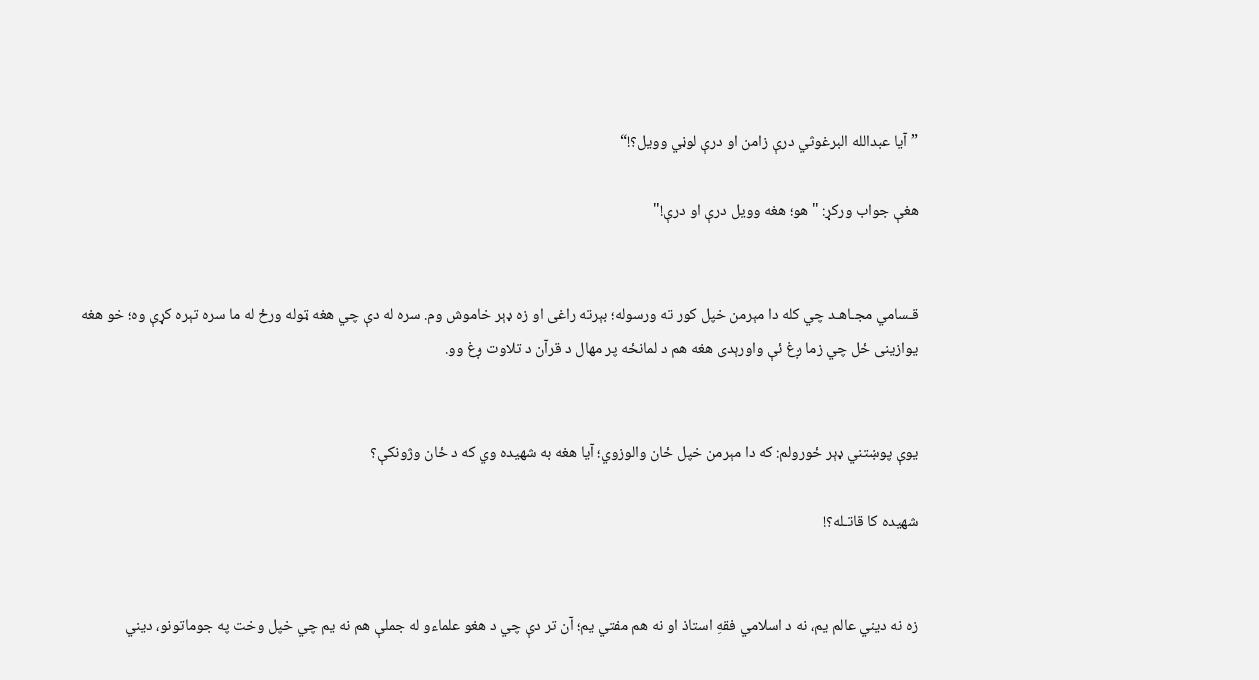”آیا عبدالله البرغوثي درې زامن او درې لوڼي وویل؟!“

هغې جواب ورکړ: "هو؛ هغه وویل درې او درې!"


قـسامي مجـاهـد چي کله دا مېرمن خپل کور ته ورسوله؛ بېرته راغی او زه ډېر خاموش وم. سره له دې چي هغه ټوله ورځ له ما سره تېره کړې وه؛ خو هغه یوازینی ځل چي زما ږغ ئې واورېدی هغه هم د لمانځه پر مهال د قرآن د تلاوت ږغ وو.


يوې پوښتني ډېر ځورولم: که دا مېرمن خپل ځان والوزوي؛ آیا هغه به شهيده وي که د ځان وژونکې؟

شهیده کا قاتـله؟!


زه نه ديني عالم يم، نه د اسلامي فقهِ استاذ او نه هم مفتي يم؛ آن تر دې چي د هغو علماءو له جملې هم نه يم چي خپل وخت په جوماتونو، ديني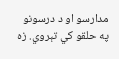مدارسو او د درسونو په حلقو کي تېروي. زه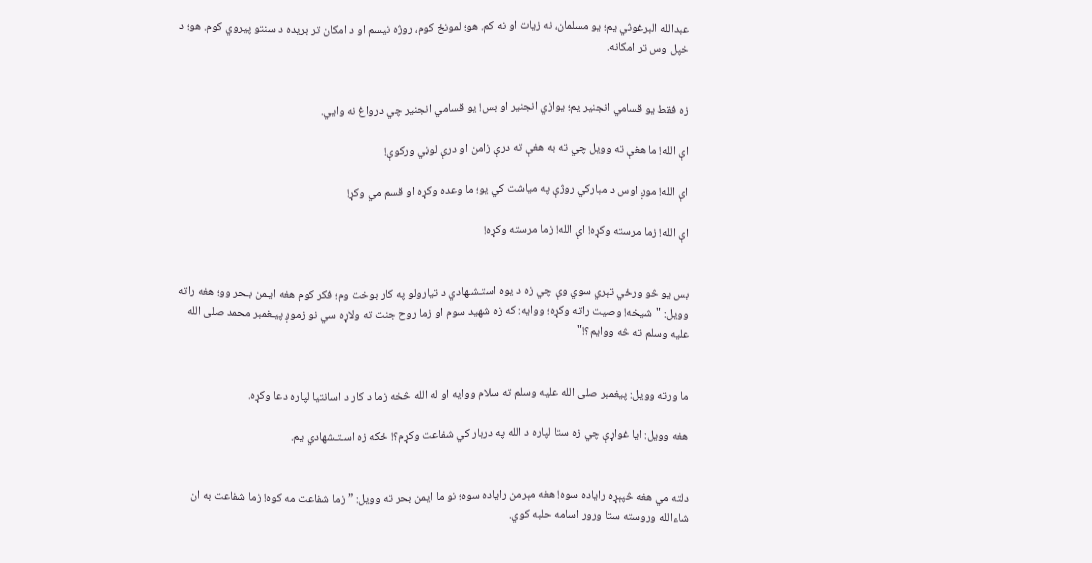عبدالله البرغوثي يم؛ يو مسلمان، نه زيات او نه کم. هو؛ لمونځ کوم، روژه نيسم او د امکان تر بريده د سنتو پيروي کوم. هو؛ د خپل وس تر امکانه.


زه فقط يو قسامي انجنير يم؛ يوازي انجنير او بس! يو قسامي انجنير چي درواغ نه وايي.

اې الله! ما هغې ته وويل چي ته به هغې ته درې زامن او درې لوڼي ورکوې!

اې الله! موږ اوس د مبارکي روژې په مياشت کي يو؛ ما وعده وکړه او قسم مي وکړ!

اې الله! زما مرسته وکړه! اې الله! زما مرسته وکړه!


بس یو څو ورځي تېري سوي وې چي زه د يوه استـشـهادي د تيارولو په کار بوخت وم؛ فکر کوم هغه ايـمن بـحر وو؛ هغه راته وويل: "شيخه! وصيت راته وکړه؛ ووايه: که زه شهيد سوم او زما روح جنت ته ولاړه سي نو زموږ پیـغمبر محمد صلى الله عليه وسلم ته څه ووايم؟!"


ما ورته وويل: پیغمبر صلى الله عليه وسلم ته سلام ووایه او له الله څخه زما د کار د اسانتیا لپاره دعا وکړه.

هغه وويل: ايا غواړې چي زه ستا لپاره د الله په دربار کي شفاعت وکړم؟! ځکه زه اسـتـشهادي يم.


دلته مي هغه څپېړه راياده سوه! هغه مېرمن راياده سوه؛ نو ما ایمن بحر ته وويل: ”زما شفاعت مه کوه! زما شفاعت به ان‌ شاءالله وروسته ستا ورور اسامه حلبه کوي.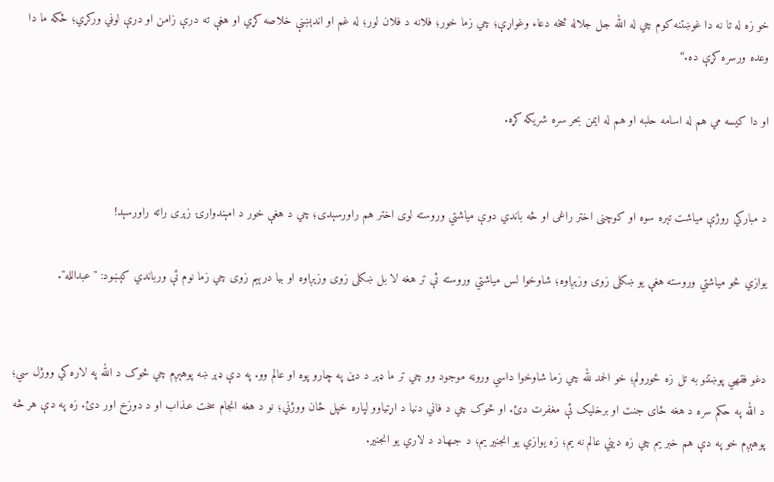خو زه له تا نه دا غوښتنه کوم چي له الله جل جلاله څخه دعاء وغواړې؛ چي زما خور؛ فلانه د فلان لور؛ له غم او اندېښنې خلاصه کړي او هغې ته درې زامن او درې لوڼي ورکړي؛ ځکه ما دا وعده ورسره کړې ده.“

او دا کيسه مي هم له اسامه حلبه او هم له ايمن بحر سره شريکه کړه.


د مبارکي روژې مياشت تېره سوه او کوچنی اختر راغی او څه باندي دوې مياشتي وروسته لوی اختر هم راورسېدی؛ چي د هغې خور د امېندوارۍ زېری راته راورسېد!

يوازي څو مياشتي وروسته هغې يو ښکلی زوی وزېږاوه؛ شاوخوا لس مياشتي وروسته ئې تر هغه لا بل ښکلی زوی وزېږاوه او بيا درېیم زوی چي زما نوم ئې ورباندي کېښود: "عبدالله".


دغو فقهي پوښتنو به تل زه ځورولم؛ خو الحمد لله چي زما شاوخوا داسي وروڼه موجود وو چي تر ما ډېر د دين په چارو پوه او عالم وو. په دې ډېر ښه پوهېږم چي څوک د الله په لاره کي ووژل سي؛ د الله په حکم سره د هغه ځای جنت او برخلیک ئې مغفرت دئ. او څوک چي د فاني دنیا د اړتياوو لپاره خپل ځان ووژني؛ نو د هغه انجام سخت عـذاب او د دوزخ اور دئ. زه په دې هر څه پوهېږم خو په دې هم خبر یم چي زه ديني عالم نه يم؛ زه يوازي يو انجنير يم؛ د جـهـاد د لاري يو انجنير.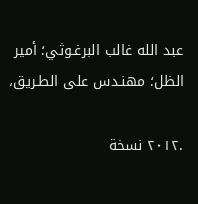عبد الله غالب البرغـوثي؛ أمير الظل؛ مهنـدس على الطـريق،

.۲۰۱۲ نسخة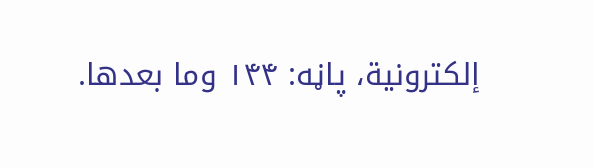إلكترونية، پاڼه: ۱۴۴ وما بعدها.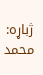ژباړه: محمد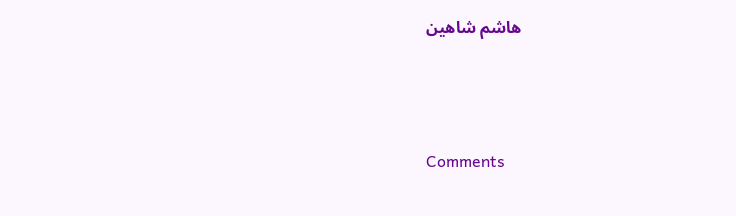هاشم شاهین




Comments